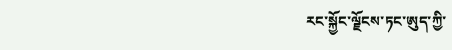རང་སྐྱོང་ལྗོངས་ཏང་ཨུད་ཀྱི་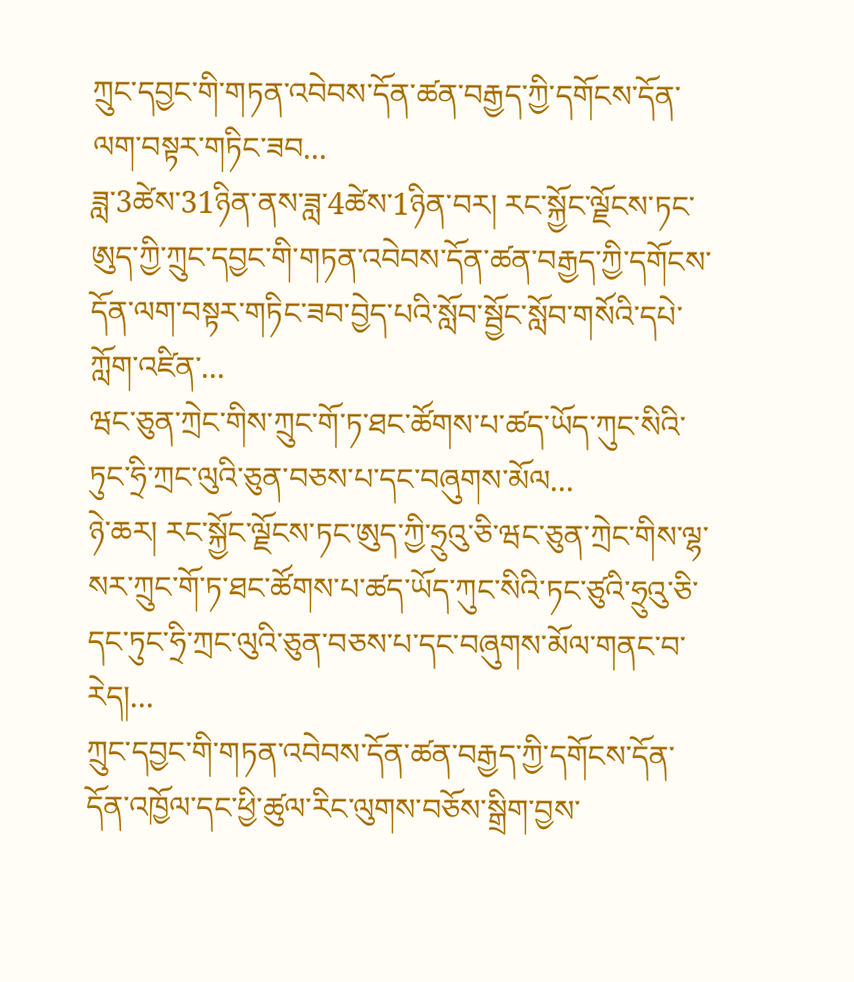ཀྲུང་དབྱང་གི་གཏན་འབེབས་དོན་ཚན་བརྒྱད་ཀྱི་དགོངས་དོན་ལག་བསྟར་གཏིང་ཟབ...
ཟླ་3ཚེས་31ཉིན་ནས་ཟླ་4ཚེས་1ཉིན་བར། རང་སྐྱོང་ལྗོངས་ཏང་ཨུད་ཀྱི་ཀྲུང་དབྱང་གི་གཏན་འབེབས་དོན་ཚན་བརྒྱད་ཀྱི་དགོངས་དོན་ལག་བསྟར་གཏིང་ཟབ་བྱེད་པའི་སློབ་སྦྱོང་སློབ་གསོའི་དཔེ་ཀློག་འཛིན་...
ཝང་ཅུན་ཀྲེང་གིས་ཀྲུང་གོ་ཏ་ཐང་ཚོགས་པ་ཚད་ཡོད་ཀུང་སིའི་ཏུང་ཧྲི་ཀྲང་ལུའི་ཅུན་བཅས་པ་དང་བཞུགས་མོལ...
ཉེ་ཆར། རང་སྐྱོང་ལྗོངས་ཏང་ཨུད་ཀྱི་ཧྲུའུ་ཅི་ཝང་ཅུན་ཀྲེང་གིས་ལྷ་སར་ཀྲུང་གོ་ཏ་ཐང་ཚོགས་པ་ཚད་ཡོད་ཀུང་སིའི་ཏང་ཙུའི་ཧྲུའུ་ཅི་དང་ཏུང་ཧྲི་ཀྲང་ལུའི་ཅུན་བཅས་པ་དང་བཞུགས་མོལ་གནང་བ་རེད།...
ཀྲུང་དབྱང་གི་གཏན་འབེབས་དོན་ཚན་བརྒྱད་ཀྱི་དགོངས་དོན་དོན་འཁྱོལ་དང་ཕྱི་ཚུལ་རིང་ལུགས་བཅོས་སྒྲིག་བྱས་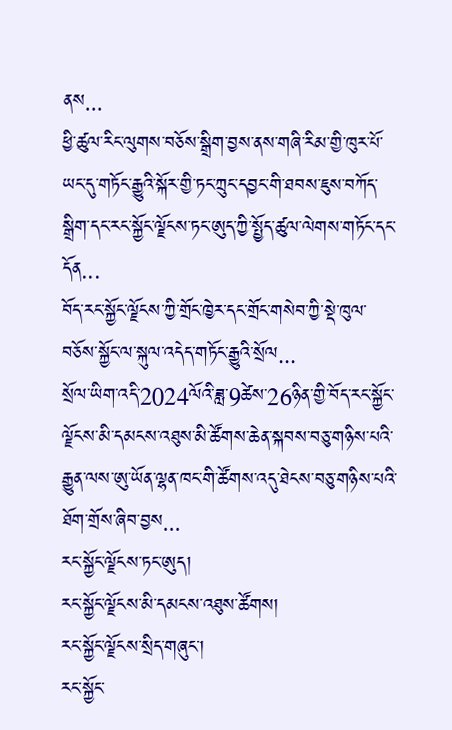ནས...
ཕྱི་ཚུལ་རིང་ལུགས་བཅོས་སྒྲིག་བྱས་ནས་གཞི་རིམ་གྱི་ཁུར་པོ་ཡང་དུ་གཏོང་རྒྱུའི་སྐོར་གྱི་ཏང་ཀྲུང་དབྱང་གི་ཐབས་ཇུས་བཀོད་སྒྲིག་དང་རང་སྐྱོང་ལྗོངས་ཏང་ཨུད་ཀྱི་སྤྱོད་ཚུལ་ལེགས་གཏོང་དང་དོན...
བོད་རང་སྐྱོང་ལྗོངས་ཀྱི་གྲོང་ཁྱེར་དང་གྲོང་གསེབ་ཀྱི་སྡེ་ཁུལ་བཅོས་སྐྱོང་ལ་སྐུལ་འདེད་གཏོང་རྒྱུའི་སྲོལ...
སྲོལ་ཡིག་འདི་2024ལོའི་ཟླ་9ཚེས་26ཉིན་གྱི་བོད་རང་སྐྱོང་ལྗོངས་མི་དམངས་འཐུས་མི་ཚོགས་ཆེན་སྐབས་བཅུ་གཉིས་པའི་རྒྱུན་ལས་ཨུ་ཡོན་ལྷན་ཁང་གི་ཚོགས་འདུ་ཐེངས་བཅུ་གཉིས་པའི་ཐོག་གྲོས་ཞིབ་བྱས...
རང་སྐྱོང་ལྗོངས་ཏང་ཨུད།
རང་སྐྱོང་ལྗོངས་མི་དམངས་འཐུས་ཚོགས།
རང་སྐྱོང་ལྗོངས་སྲིད་གཞུང་།
རང་སྐྱོང་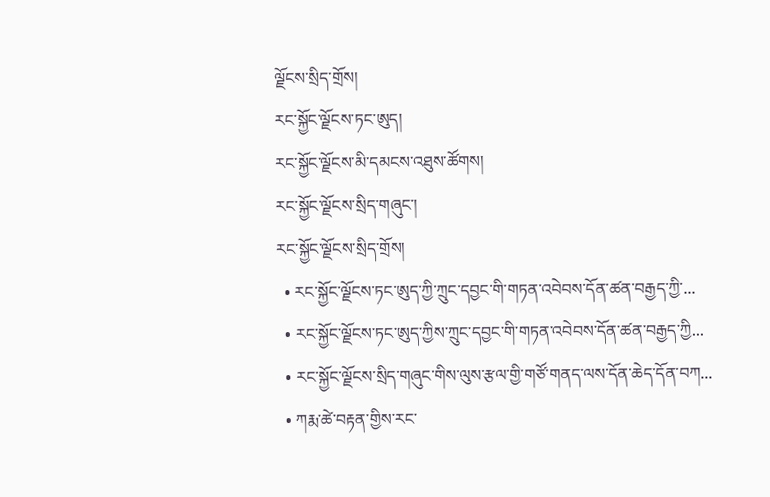ལྗོངས་སྲིད་གྲོས།
རང་སྐྱོང་ལྗོངས་ཏང་ཨུད།
རང་སྐྱོང་ལྗོངས་མི་དམངས་འཐུས་ཚོགས།
རང་སྐྱོང་ལྗོངས་སྲིད་གཞུང་།
རང་སྐྱོང་ལྗོངས་སྲིད་གྲོས།
  • རང་སྐྱོང་ལྗོངས་ཏང་ཨུད་ཀྱི་ཀྲུང་དབྱང་གི་གཏན་འབེབས་དོན་ཚན་བརྒྱད་ཀྱི་...
  • རང་སྐྱོང་ལྗོངས་ཏང་ཨུད་ཀྱིས་ཀྲུང་དབྱང་གི་གཏན་འབེབས་དོན་ཚན་བརྒྱད་ཀྱི...
  • རང་སྐྱོང་ལྗོངས་སྲིད་གཞུང་གིས་ལུས་རྩལ་གྱི་གཙོ་གནད་ལས་དོན་ཆེད་དོན་བཀ...
  • ཀརྨ་ཚེ་བརྟན་གྱིས་རང་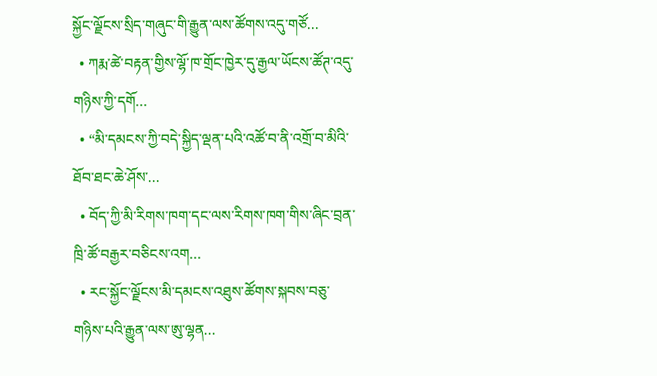སྐྱོང་ལྗོངས་སྲིད་གཞུང་གི་རྒྱུན་ལས་ཚོགས་འདུ་གཙོ...
  • ཀརྨ་ཚེ་བརྟན་གྱིས་ལྷོ་ཁ་གྲོང་ཁྱེར་དུ་རྒྱལ་ཡོངས་ཚོཊ་འདུ་གཉིས་ཀྱི་དགོ...
  • “མི་དམངས་ཀྱི་བདེ་སྐྱིད་ལྡན་པའི་འཚོ་བ་ནི་འགྲོ་བ་མིའི་ཐོབ་ཐང་ཆེ་ཤོས་...
  • བོད་ཀྱི་མི་རིགས་ཁག་དང་ལས་རིགས་ཁག་གིས་ཞིང་བྲན་ཁྲི་ཚོ་བརྒྱར་བཅིངས་འག...
  • རང་སྐྱོང་ལྗོངས་མི་དམངས་འཐུས་ཚོགས་སྐབས་བཅུ་གཉིས་པའི་རྒྱུན་ལས་ཨུ་ལྷན...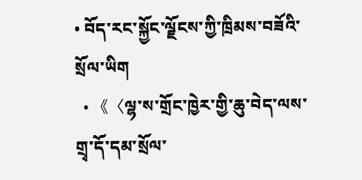• བོད་རང་སྐྱོང་ལྗོངས་ཀྱི་ཁྲིམས་བཟོའི་སྲོལ་ཡིག
  • 《〈ལྷ་ས་གྲོང་ཁྱེར་གྱི་ཆུ་བེད་ལས་གྲྭ་དོ་དམ་སྲོལ་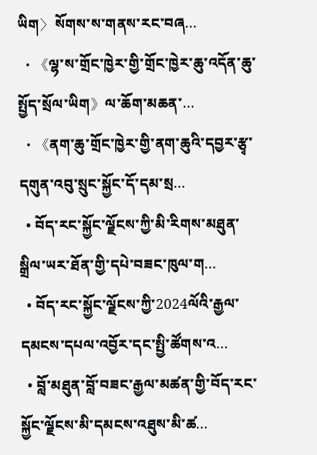ཡིག〉སོགས་ས་གནས་རང་བཞ...
  • 《ལྷ་ས་གྲོང་ཁྱེར་གྱི་གྲོང་ཁྱེར་ཆུ་འདོན་ཆུ་སྤྱོད་སྲོལ་ཡིག》ལ་ཆོག་མཆན་...
  • 《ནག་ཆུ་གྲོང་ཁྱེར་གྱི་ནག་ཆུའི་དབྱར་རྩྭ་དགུན་འབུ་སྲུང་སྐྱོང་དོ་དམ་སྲ...
  • བོད་རང་སྐྱོང་ལྗོངས་ཀྱི་མི་རིགས་མཐུན་སྒྲིལ་ཡར་ཐོན་གྱི་དཔེ་བཟང་ཁུལ་ག...
  • བོད་རང་སྐྱོང་ལྗོངས་ཀྱི་2024ལོའི་རྒྱལ་དམངས་དཔལ་འབྱོར་དང་སྤྱི་ཚོགས་འ...
  • བློ་མཐུན་བློ་བཟང་རྒྱལ་མཚན་གྱི་བོད་རང་སྐྱོང་ལྗོངས་མི་དམངས་འཐུས་མི་ཚ...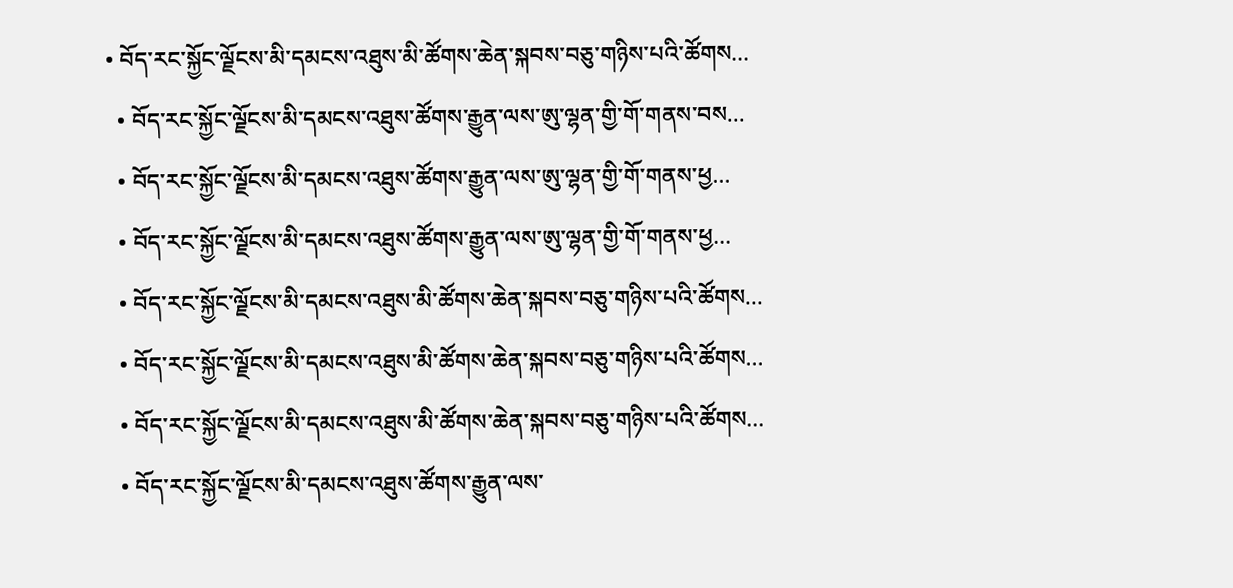• བོད་རང་སྐྱོང་ལྗོངས་མི་དམངས་འཐུས་མི་ཚོགས་ཆེན་སྐབས་བཅུ་གཉིས་པའི་ཚོགས...
  • བོད་རང་སྐྱོང་ལྗོངས་མི་དམངས་འཐུས་ཚོགས་རྒྱུན་ལས་ཨུ་ལྷན་གྱི་གོ་གནས་བས...
  • བོད་རང་སྐྱོང་ལྗོངས་མི་དམངས་འཐུས་ཚོགས་རྒྱུན་ལས་ཨུ་ལྷན་གྱི་གོ་གནས་ཕྱ...
  • བོད་རང་སྐྱོང་ལྗོངས་མི་དམངས་འཐུས་ཚོགས་རྒྱུན་ལས་ཨུ་ལྷན་གྱི་གོ་གནས་ཕྱ...
  • བོད་རང་སྐྱོང་ལྗོངས་མི་དམངས་འཐུས་མི་ཚོགས་ཆེན་སྐབས་བཅུ་གཉིས་པའི་ཚོགས...
  • བོད་རང་སྐྱོང་ལྗོངས་མི་དམངས་འཐུས་མི་ཚོགས་ཆེན་སྐབས་བཅུ་གཉིས་པའི་ཚོགས...
  • བོད་རང་སྐྱོང་ལྗོངས་མི་དམངས་འཐུས་མི་ཚོགས་ཆེན་སྐབས་བཅུ་གཉིས་པའི་ཚོགས...
  • བོད་རང་སྐྱོང་ལྗོངས་མི་དམངས་འཐུས་ཚོགས་རྒྱུན་ལས་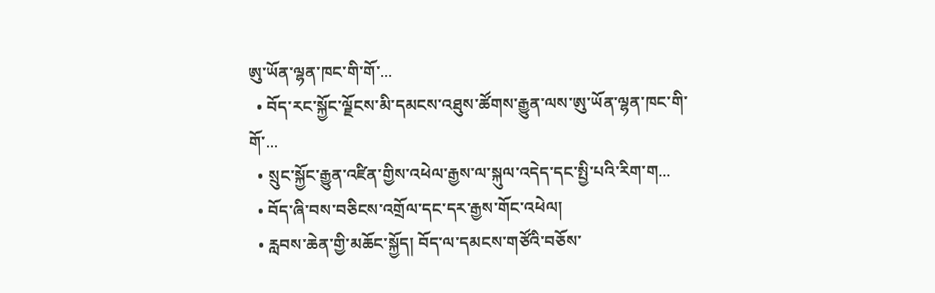ཨུ་ཡོན་ལྷན་ཁང་གི་གོ་...
  • བོད་རང་སྐྱོང་ལྗོངས་མི་དམངས་འཐུས་ཚོགས་རྒྱུན་ལས་ཨུ་ཡོན་ལྷན་ཁང་གི་གོ་...
  • སྲུང་སྐྱོང་རྒྱུན་འཛིན་གྱིས་འཕེལ་རྒྱས་ལ་སྐུལ་འདེད་དང་སྤྱི་པའི་རིག་ག...
  • བོད་ཞི་བས་བཅིངས་འགྲོལ་དང་དར་རྒྱས་གོང་འཕེལ།
  • རླབས་ཆེན་གྱི་མཆོང་སྐྱོད། བོད་ལ་དམངས་གཙོའི་བཅོས་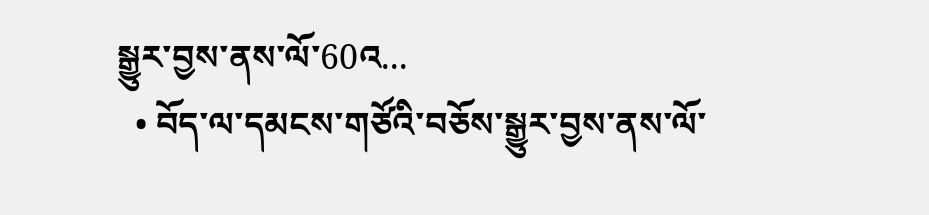སྒྱུར་བྱས་ནས་ལོ་60འ...
  • བོད་ལ་དམངས་གཙོའི་བཅོས་སྒྱུར་བྱས་ནས་ལོ་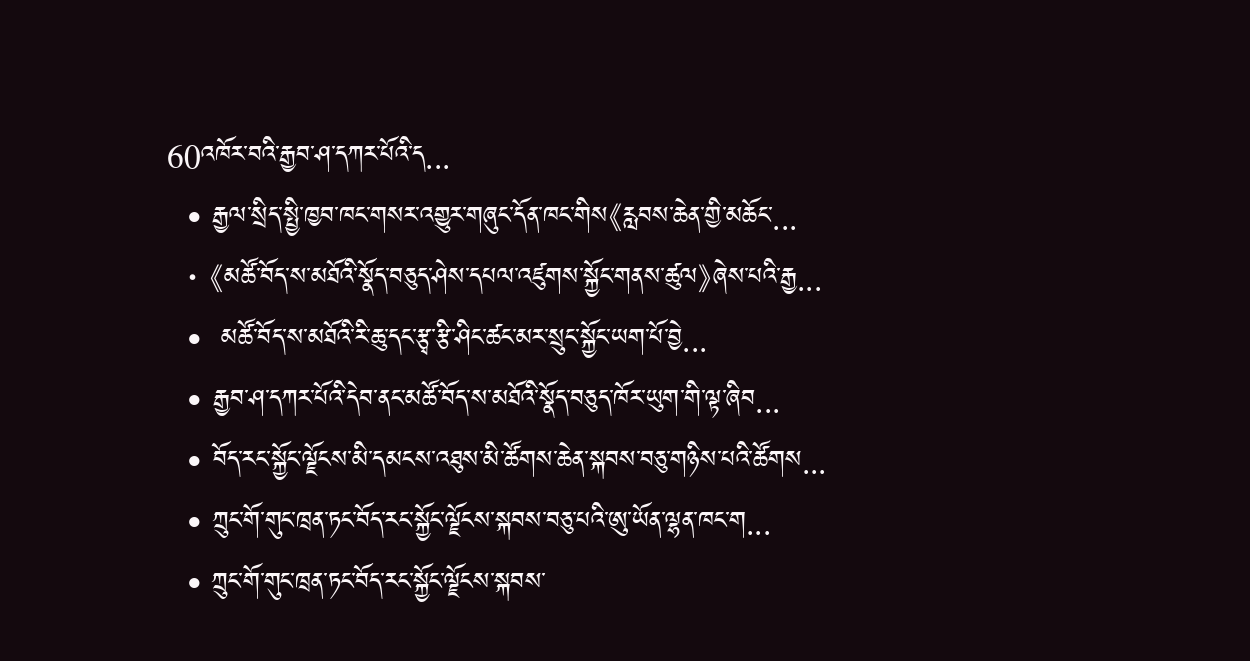60འཁོར་བའི་རྒྱབ་ཤ་དཀར་པོའི་ད...
  • རྒྱལ་སྲིད་སྤྱི་ཁྱབ་ཁང་གསར་འགྱུར་གཞུང་དོན་ཁང་གིས《རླབས་ཆེན་གྱི་མཆོང་...
  • 《མཚོ་བོད་ས་མཐོའི་སྣོད་བཅུད་ཤེས་དཔལ་འཛུགས་སྐྱོང་གནས་ཚུལ》ཞེས་པའི་རྒྱ...
  •  མཚོ་བོད་ས་མཐོའི་རི་ཆུ་དང་རྩྭ་རྩི་ཤིང་ཚང་མར་སྲུང་སྐྱོང་ཡག་པོ་བྱེ...
  • རྒྱབ་ཤ་དཀར་པོའི་དེབ་ནང་མཚོ་བོད་ས་མཐོའི་སྣོད་བཅུད་ཁོར་ཡུག་གི་ལྟ་ཞིབ...
  • བོད་རང་སྐྱོང་ལྗོངས་མི་དམངས་འཐུས་མི་ཚོགས་ཆེན་སྐབས་བཅུ་གཉིས་པའི་ཚོགས...
  • ཀྲུང་གོ་གུང་ཁྲན་ཏང་བོད་རང་སྐྱོང་ལྗོངས་སྐབས་བཅུ་པའི་ཨུ་ཡོན་ལྷན་ཁང་ག...
  • ཀྲུང་གོ་གུང་ཁྲན་ཏང་བོད་རང་སྐྱོང་ལྗོངས་སྐབས་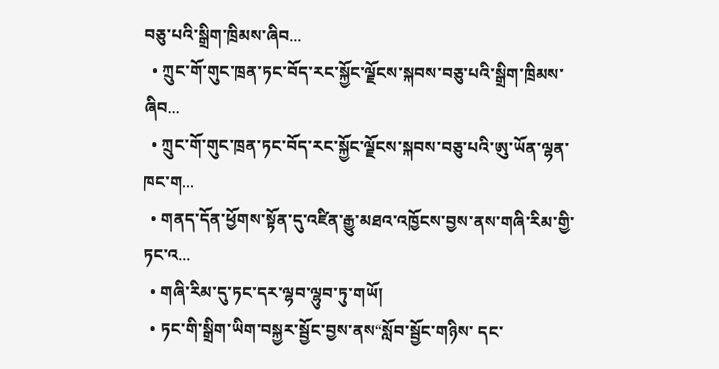བཅུ་པའི་སྒྲིག་ཁྲིམས་ཞིབ...
  • ཀྲུང་གོ་གུང་ཁྲན་ཏང་བོད་རང་སྐྱོང་ལྗོངས་སྐབས་བཅུ་པའི་སྒྲིག་ཁྲིམས་ཞིབ...
  • ཀྲུང་གོ་གུང་ཁྲན་ཏང་བོད་རང་སྐྱོང་ལྗོངས་སྐབས་བཅུ་པའི་ཨུ་ཡོན་ལྷན་ཁང་ག...
  • གནད་དོན་ཕྱོགས་སྟོན་དུ་འཛིན་རྒྱུ་མཐའ་འཁྱོངས་བྱས་ནས་གཞི་རིམ་གྱི་ཏང་འ...
  • གཞི་རིམ་དུ་ཏང་དར་ལྷབ་ལྷུབ་ཏུ་གཡོ།
  • ཏང་གི་སྒྲིག་ཡིག་བསྐྱར་སྦྱོང་བྱས་ནས“སློབ་སྦྱོང་གཉིས་ དང་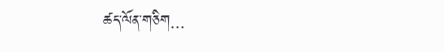ཚད་ལོན་གཅིག...